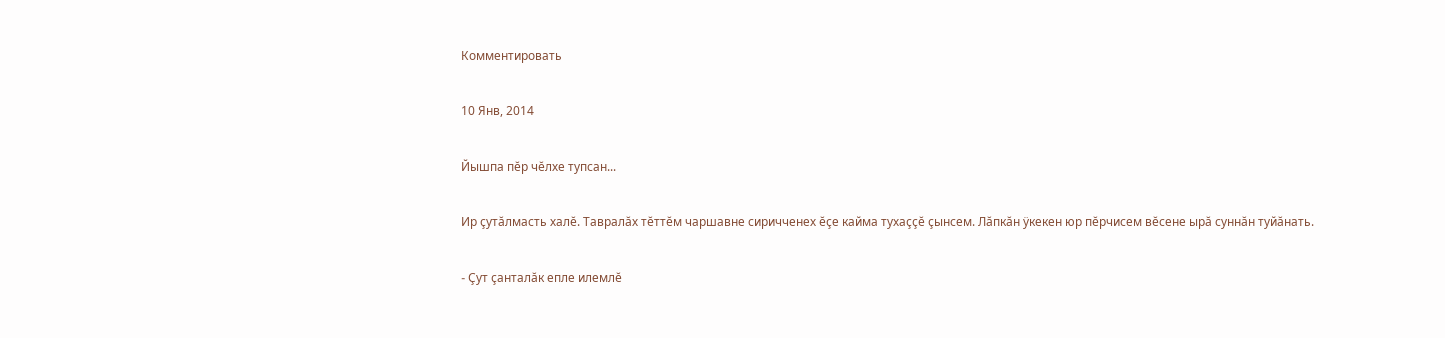Комментировать

10 Янв, 2014

Йышпа пĕр чĕлхе тупсан...

Ир çутăлмасть халĕ. Тавралăх тĕттĕм чаршавне сиричченех ĕçе кайма тухаççĕ çынсем. Лăпкăн ÿкекен юр пĕрчисем вĕсене ырă суннăн туйăнать.

- Çут çанталăк епле илемлĕ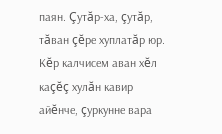паян. Çутăр-ха, çутăр, тăван çĕре хуплатăр юр. Кĕр калчисем аван хĕл каçĕç хулăн кавир айĕнче, çуркунне вара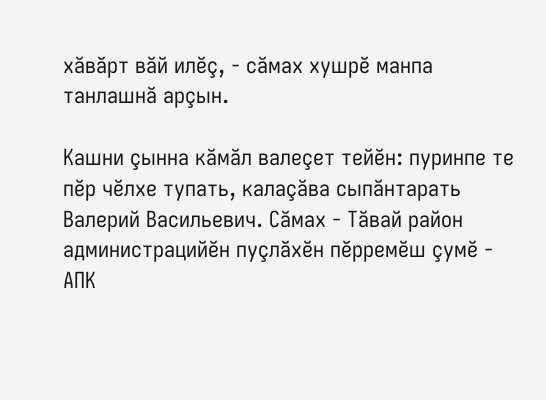хăвăрт вăй илĕç, - сăмах хушрĕ манпа танлашнă арçын.

Кашни çынна кăмăл валеçет тейĕн: пуринпе те пĕр чĕлхе тупать, калаçăва сыпăнтарать Валерий Васильевич. Сăмах - Тăвай район администрацийĕн пуçлăхĕн пĕрремĕш çумĕ - АПК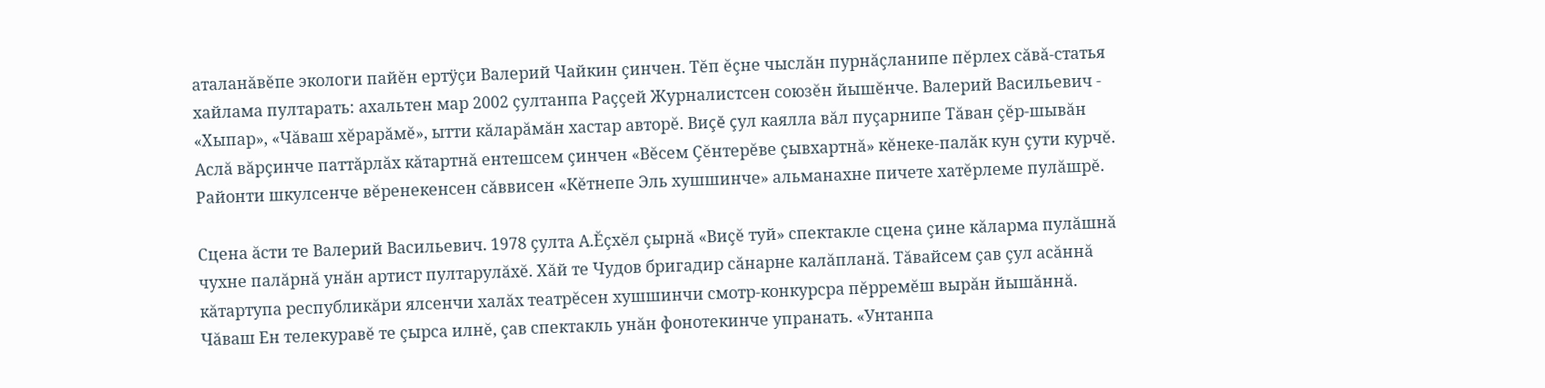аталанăвĕпе экологи пайĕн ертÿçи Валерий Чайкин çинчен. Тĕп ĕçне чыслăн пурнăçланипе пĕрлех сăвă-статья хайлама пултарать: ахальтен мар 2002 çултанпа Раççей Журналистсен союзĕн йышĕнче. Валерий Васильевич - «Хыпар», «Чăваш хĕрарăмĕ», ытти кăларăмăн хастар авторĕ. Виçĕ çул каялла вăл пуçарнипе Тăван çĕр-шывăн Аслă вăрçинче паттăрлăх кăтартнă ентешсем çинчен «Вĕсем Çĕнтерĕве çывхартнă» кĕнеке-палăк кун çути курчĕ. Районти шкулсенче вĕренекенсен сăввисен «Кĕтнепе Эль хушшинче» альманахне пичете хатĕрлеме пулăшрĕ.

Сцена ăсти те Валерий Васильевич. 1978 çулта А.Ĕçхĕл çырнă «Виçĕ туй» спектакле сцена çине кăларма пулăшнă чухне палăрнă унăн артист пултарулăхĕ. Хăй те Чудов бригадир сăнарне калăпланă. Тăвайсем çав çул асăннă кăтартупа республикăри ялсенчи халăх театрĕсен хушшинчи смотр-конкурсра пĕрремĕш вырăн йышăннă. Чăваш Ен телекуравĕ те çырса илнĕ, çав спектакль унăн фонотекинче упранать. «Унтанпа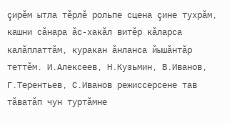çирĕм ытла тĕрлĕ рольпе сцена çине тухрăм, кашни сăнара ăс-хакăл витĕр кăларса калăплаттăм, куракан ăнланса йышăнтăр теттĕм. И.Алексеев, Н.Кузьмин, В.Иванов, Г.Терентьев, С.Иванов режиссерсене тав тăватăп чун туртăмне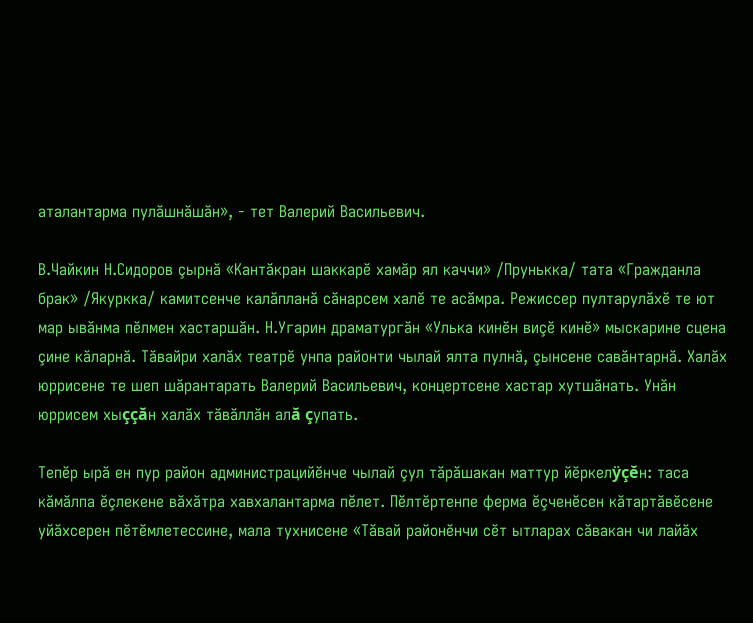аталантарма пулăшнăшăн», - тет Валерий Васильевич.

В.Чайкин Н.Сидоров çырнă «Кантăкран шаккарĕ хамăр ял каччи» /Прунькка/ тата «Гражданла брак» /Якуркка/ камитсенче калăпланă сăнарсем халĕ те асăмра. Режиссер пултарулăхĕ те ют мар ывăнма пĕлмен хастаршăн. Н.Угарин драматургăн «Улька кинĕн виçĕ кинĕ» мыскарине сцена çине кăларнă. Тăвайри халăх театрĕ унпа районти чылай ялта пулнă, çынсене савăнтарнă. Халăх юррисене те шеп шăрантарать Валерий Васильевич, концертсене хастар хутшăнать. Унăн юррисем хыççăн халăх тăвăллăн алă çупать.

Тепĕр ырă ен пур район администрацийĕнче чылай çул тăрăшакан маттур йĕркелÿçĕн: таса кăмăлпа ĕçлекене вăхăтра хавхалантарма пĕлет. Пĕлтĕртенпе ферма ĕçченĕсен кăтартăвĕсене уйăхсерен пĕтĕмлетессине, мала тухнисене «Тăвай районĕнчи сĕт ытларах сăвакан чи лайăх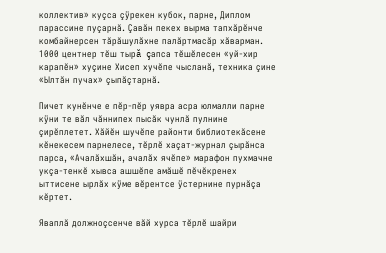коллектив» куçса çÿрекен кубок, парне, Диплом парассине пуçарнă. Çавăн пекех вырма тапхăрĕнче комбайнерсен тăрăшулăхне палăртмасăр хăварман. 1000 центнер тĕш тырă çапса тĕшĕлесен «уй-хир карапĕн» хуçине Хисеп хучĕпе чысланă, техника çине «Ылтăн пучах» çыпăçтарнă.

Пичет кунĕнче е пĕр-пĕр уявра асра юлмалли парне кÿни те вăл чăннипех пысăк чунлă пулнине çирĕплетет. Хăйĕн шучĕпе районти библиотекăсене кĕнекесем парнелесе, тĕрлĕ хаçат-журнал çырăнса парса, «Ачалăхшăн, ачалăх ячĕпе» марафон пухмачне укçа-тенкĕ хывса ашшĕпе амăшĕ пĕчĕкренех ыттисене ырлăх кÿме вĕрентсе ÿстернине пурнăçа кĕртет.

Яваплă должноçсенче вăй хурса тĕрлĕ шайри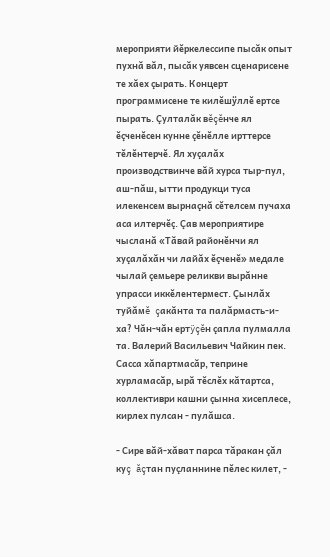мероприяти йĕркелессипе пысăк опыт пухнă вăл, пысăк уявсен сценарисене те хăех çырать. Концерт программисене те килĕшÿллĕ ертсе пырать. Çулталăк вĕçĕнче ял ĕçченĕсен кунне çĕнĕлле ирттерсе тĕлĕнтерчĕ. Ял хуçалăх производствинче вăй хурса тыр-пул, аш-пăш, ытти продукци туса илекенсем вырнаçнă сĕтелсем пучаха аса илтерчĕç. Çав мероприятире чысланă «Тăвай районĕнчи ял хуçалăхăн чи лайăх ĕçченĕ» медале чылай çемьере реликви вырăнне упрасси иккĕлентермест. Çынлăх туйăмĕ çакăнта та палăрмасть-и-ха? Чăн-чăн ертÿçĕн çапла пулмалла та. Валерий Васильевич Чайкин пек. Сасса хăпартмасăр, теприне хурламасăр, ырă тĕслĕх кăтартса, коллективри кашни çынна хисеплесе, кирлех пулсан - пулăшса.

- Сире вăй-хăват парса тăракан çăл куç ăçтан пуçланнине пĕлес килет, -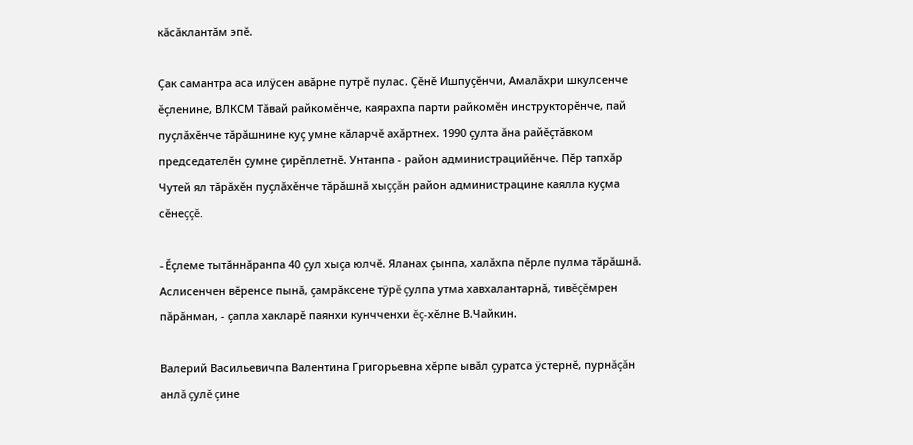кăсăклантăм эпĕ.

Çак самантра аса илÿсен авăрне путрĕ пулас. Çĕнĕ Ишпуçĕнчи, Амалăхри шкулсенче ĕçленине, ВЛКСМ Тăвай райкомĕнче, каярахпа парти райкомĕн инструкторĕнче, пай пуçлăхĕнче тăрăшнине куç умне кăларчĕ ахăртнех. 1990 çулта ăна райĕçтăвком председателĕн çумне çирĕплетнĕ. Унтанпа - район администрацийĕнче. Пĕр тапхăр Чутей ял тăрăхĕн пуçлăхĕнче тăрăшнă хыççăн район администрацине каялла куçма сĕнеççĕ.

- Ĕçлеме тытăннăранпа 40 çул хыçа юлчĕ. Яланах çынпа, халăхпа пĕрле пулма тăрăшнă. Аслисенчен вĕренсе пынă, çамрăксене тÿрĕ çулпа утма хавхалантарнă, тивĕçĕмрен пăрăнман, - çапла хакларĕ паянхи кунчченхи ĕç-хĕлне В.Чайкин.

Валерий Васильевичпа Валентина Григорьевна хĕрпе ывăл çуратса ÿстернĕ, пурнăçăн анлă çулĕ çине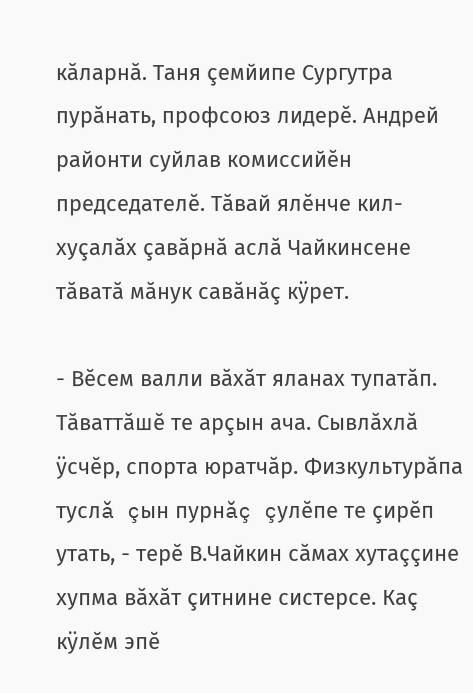кăларнă. Таня çемйипе Сургутра пурăнать, профсоюз лидерĕ. Андрей районти суйлав комиссийĕн председателĕ. Тăвай ялĕнче кил-хуçалăх çавăрнă аслă Чайкинсене тăватă мăнук савăнăç кÿрет.

- Вĕсем валли вăхăт яланах тупатăп. Тăваттăшĕ те арçын ача. Сывлăхлă ÿсчĕр, спорта юратчăр. Физкультурăпа туслă çын пурнăç çулĕпе те çирĕп утать, - терĕ В.Чайкин сăмах хутаççине хупма вăхăт çитнине систерсе. Каç кÿлĕм эпĕ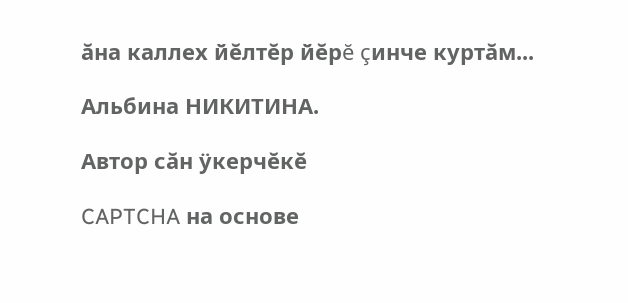ăна каллех йĕлтĕр йĕрĕ çинче куртăм...

Альбина НИКИТИНА.

Автор сăн ÿкерчĕкĕ

CAPTCHA на основе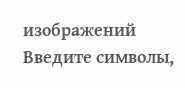изображений
Введите символы,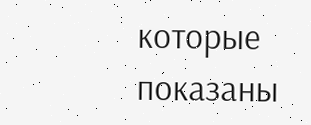которые показаны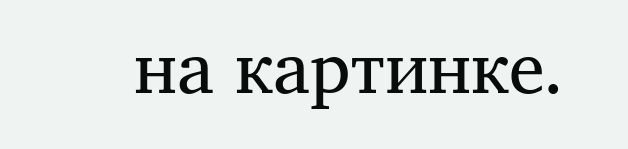на картинке.